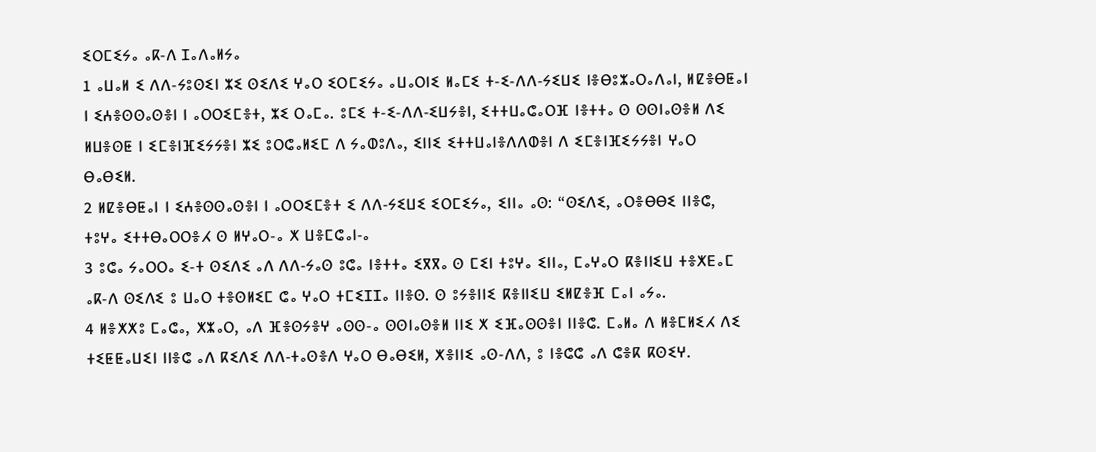ⵉⵔⵎⵉⵢⴰ ⴰⴽ-ⴷ ⵊⴰⴷⴰⵍⵢⴰ
1 ⴰⵡⴰⵍ ⵉ ⴷⴷ-ⵢⵓⵙⵉⵏ ⵣⵉ ⵙⵉⴷⵉ ⵖⴰⵔ ⵉⵔⵎⵉⵢⴰ ⴰⵡⴰⵔⵏⵉ ⵍⴰⵎⵉ ⵜ-ⵉ-ⴷⴷ-ⵢⵉⵡⵉ ⵏⴻⴱⵓⵣⴰⵔⴰⴷⴰⵏ, ⵍⵇⴻⴱⵟⴰⵏ ⵏ ⵉⵄⴻⵙⵙⴰⵙⴻⵏ ⵏ ⴰⵔⵔⵉⵎⴻⵜ, ⵣⵉ ⵔⴰⵎⴰ. ⵓⵎⵉ ⵜ-ⵉ-ⴷⴷ-ⵉⵡⵢⴻⵏ, ⵉⵜⵜⵡⴰⵛⴰⵔⴼ ⵏⴻⵜⵜⴰ ⵙ ⵙⵙⵏⴰⵙⴻⵍ ⴷⵉ ⵍⵡⴻⵙⵟ ⵏ ⵉⵎⴻⵏⴼⵉⵢⵢⴻⵏ ⵣⵉ ⵓⵔⵛⴰⵍⵉⵎ ⴷ ⵢⴰⵀⵓⴷⴰ, ⵉⵏⵏⵉ ⵉⵜⵜⵡⴰⵏⴻⴷⴷⵀⴻⵏ ⴷ ⵉⵎⴻⵏⴼⵉⵢⵢⴻⵏ ⵖⴰⵔ ⴱⴰⴱⵉⵍ.
2 ⵍⵇⴻⴱⵟⴰⵏ ⵏ ⵉⵄⴻⵙⵙⴰⵙⴻⵏ ⵏ ⴰⵔⵔⵉⵎⴻⵜ ⵉ ⴷⴷ-ⵢⵉⵡⵉ ⵉⵔⵎⵉⵢⴰ, ⵉⵏⵏⴰ ⴰⵙ: “ⵙⵉⴷⵉ, ⴰⵔⴻⴱⴱⵉ ⵏⵏⴻⵛ, ⵜⵓⵖⴰ ⵉⵜⵜⴱⴰⵔⵔⴻⵃ ⵙ ⵍⵖⴰⵔ-ⴰ ⵅ ⵡⴻⵎⵛⴰⵏ-ⴰ
3 ⵓⵛⴰ ⵢⴰⵔⵔⴰ ⵉ-ⵜ ⵙⵉⴷⵉ ⴰⴷ ⴷⴷ-ⵢⴰⵙ ⵓⵛⴰ ⵏⴻⵜⵜⴰ ⵉⴳⴳⴰ ⵙ ⵎⵉⵏ ⵜⵓⵖⴰ ⵉⵏⵏⴰ, ⵎⴰⵖⴰⵔ ⴽⴻⵏⵏⵉⵡ ⵜⴻⵅⴹⴰⵎ ⴰⴽ-ⴷ ⵙⵉⴷⵉ ⵓ ⵡⴰⵔ ⵜⴻⵙⵍⵉⵎ ⵛⴰ ⵖⴰⵔ ⵜⵎⵉⵊⵊⴰ ⵏⵏⴻⵙ. ⵙ ⵓⵢⴻⵏⵏⵉ ⴽⴻⵏⵏⵉⵡ ⵉⵍⵇⴻⴼ ⵎⴰⵏ ⴰⵢⴰ.
4 ⵍⴻⵅⵅⵓ ⵎⴰⵛⴰ, ⵅⵣⴰⵔ, ⴰⴷ ⴼⴻⵙⵢⴻⵖ ⴰⵙⵙ-ⴰ ⵙⵙⵏⴰⵙⴻⵍ ⵏⵏⵉ ⵅ ⵉⴼⴰⵙⵙⴻⵏ ⵏⵏⴻⵛ. ⵎⴰⵍⴰ ⴷ ⵍⴻⵎⵍⵉⵃ ⴷⵉ ⵜⵉⵟⵟⴰⵡⵉⵏ ⵏⵏⴻⵛ ⴰⴷ ⴽⵉⴷⵉ ⴷⴷ-ⵜⴰⵙⴻⴷ ⵖⴰⵔ ⴱⴰⴱⵉⵍ, ⵅⴻⵏⵏⵉ ⴰⵙ-ⴷⴷ, ⵓ ⵏⴻⵛⵛ ⴰⴷ ⵛⴻⴽ ⴽⵙⵉⵖ.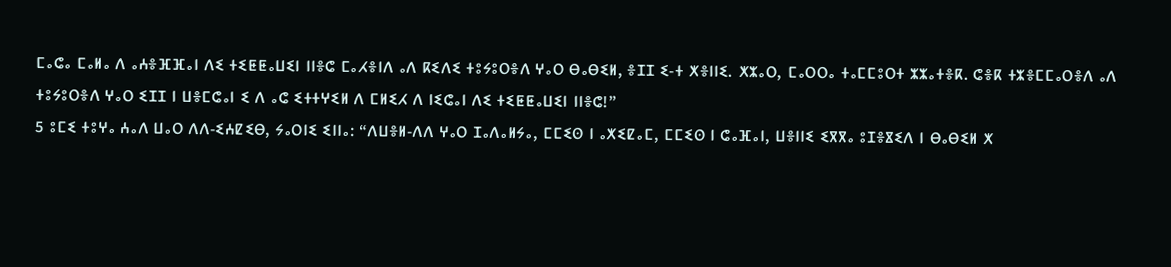ⵎⴰⵛⴰ ⵎⴰⵍⴰ ⴷ ⴰⵄⴻⴼⴼⴰⵏ ⴷⵉ ⵜⵉⵟⵟⴰⵡⵉⵏ ⵏⵏⴻⵛ ⵎⴰⵃⴻⵏⴷ ⴰⴷ ⴽⵉⴷⵉ ⵜⵓⵢⵓⵔⴻⴷ ⵖⴰⵔ ⴱⴰⴱⵉⵍ, ⴻⵊⵊ ⵉ-ⵜ ⵅⴻⵏⵏⵉ. ⵅⵣⴰⵔ, ⵎⴰⵔⵔⴰ ⵜⴰⵎⵎⵓⵔⵜ ⵣⵣⴰⵜⴻⴽ. ⵛⴻⴽ ⵜⵣⴻⵎⵎⴰⵔⴻⴷ ⴰⴷ ⵜⵓⵢⵓⵔⴻⴷ ⵖⴰⵔ ⵉⵊⵊ ⵏ ⵡⴻⵎⵛⴰⵏ ⵉ ⴷ ⴰⵛ ⵉⵜⵜⵖⵉⵍ ⴷ ⵎⵍⵉⵃ ⴷ ⵏⵉⵛⴰⵏ ⴷⵉ ⵜⵉⵟⵟⴰⵡⵉⵏ ⵏⵏⴻⵛ!”
5 ⵓⵎⵉ ⵜⵓⵖⴰ ⵄⴰⴷ ⵡⴰⵔ ⴷⴷ-ⵉⵄⵇⵉⴱ, ⵢⴰⵔⵏⵉ ⵉⵏⵏⴰ: “ⴷⵡⴻⵍ-ⴷⴷ ⵖⴰⵔ ⵊⴰⴷⴰⵍⵢⴰ, ⵎⵎⵉⵙ ⵏ ⴰⵅⵉⵇⴰⵎ, ⵎⵎⵉⵙ ⵏ ⵛⴰⴼⴰⵏ, ⵡⴻⵏⵏⵉ ⵉⴳⴳⴰ ⵓⵊⴻⴵⵉⴷ ⵏ ⴱⴰⴱⵉⵍ ⵅ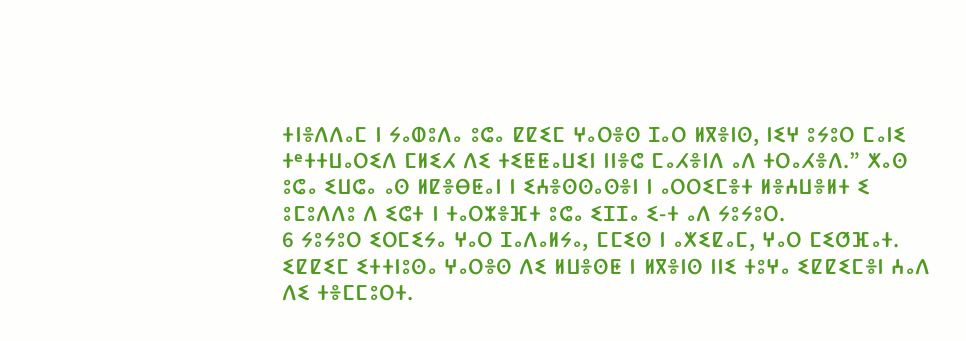ⵜⵏⴻⴷⴷⴰⵎ ⵏ ⵢⴰⵀⵓⴷⴰ ⵓⵛⴰ ⵇⵇⵉⵎ ⵖⴰⵔⴻⵙ ⵊⴰⵔ ⵍⴳⴻⵏⵙ, ⵏⵉⵖ ⵓⵢⵓⵔ ⵎⴰⵏⵉ ⵜᵉⵜⵜⵡⴰⵔⵉⴷ ⵎⵍⵉⵃ ⴷⵉ ⵜⵉⵟⵟⴰⵡⵉⵏ ⵏⵏⴻⵛ ⵎⴰⵃⴻⵏⴷ ⴰⴷ ⵜⵔⴰⵃⴻⴷ.” ⵅⴰⵙ ⵓⵛⴰ ⵉⵡⵛⴰ ⴰⵙ ⵍⵇⴻⴱⵟⴰⵏ ⵏ ⵉⵄⴻⵙⵙⴰⵙⴻⵏ ⵏ ⴰⵔⵔⵉⵎⴻⵜ ⵍⴻⵄⵡⴻⵍⵜ ⵉ ⵓⵎⵓⴷⴷⵓ ⴷ ⵉⵛⵜ ⵏ ⵜⴰⵔⵣⴻⴼⵜ ⵓⵛⴰ ⵉⵊⵊⴰ ⵉ-ⵜ ⴰⴷ ⵢⵓⵢⵓⵔ.
6 ⵢⵓⵢⵓⵔ ⵉⵔⵎⵉⵢⴰ ⵖⴰⵔ ⵊⴰⴷⴰⵍⵢⴰ, ⵎⵎⵉⵙ ⵏ ⴰⵅⵉⵇⴰⵎ, ⵖⴰⵔ ⵎⵉⵚⴼⴰⵜ. ⵉⵇⵇⵉⵎ ⵉⵜⵜⵏⵓⵙⴰ ⵖⴰⵔⴻⵙ ⴷⵉ ⵍⵡⴻⵙⵟ ⵏ ⵍⴳⴻⵏⵙ ⵏⵏⵉ ⵜⵓⵖⴰ ⵉⵇⵇⵉⵎⴻⵏ ⵄⴰⴷ ⴷⵉ ⵜⴻⵎⵎⵓⵔⵜ.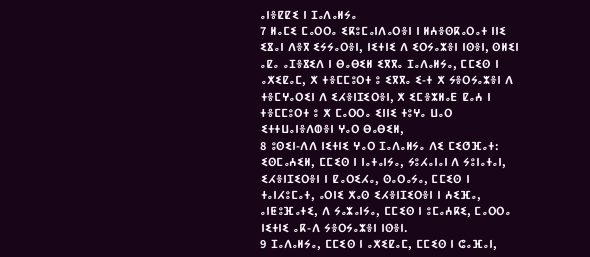ⴰⵏⴻⵇⵇⵉ ⵏ ⵊⴰⴷⴰⵍⵢⴰ
7 ⵍⴰⵎⵉ ⵎⴰⵔⵔⴰ ⵉⴽⵓⵎⴰⵏⴷⴰⵔⴻⵏ ⵏ ⵍⵄⴻⵙⴽⴰⵔⴰⵜ ⵏⵏⵉ ⵉⴵⴰⵏ ⴷⴻⴳ ⵉⵢⵢⴰⵔⴻⵏ, ⵏⵉⵜⵏⵉ ⴷ ⵉⵔⵢⴰⵣⴻⵏ ⵏⵙⴻⵏ, ⵙⵍⵉⵏ ⴰⵇⴰ ⴰⵊⴻⴵⵉⴷ ⵏ ⴱⴰⴱⵉⵍ ⵉⴳⴳⴰ ⵊⴰⴷⴰⵍⵢⴰ, ⵎⵎⵉⵙ ⵏ ⴰⵅⵉⵇⴰⵎ, ⵅ ⵜⴻⵎⵎⵓⵔⵜ ⵓ ⵉⴳⴳⴰ ⵉ-ⵜ ⵅ ⵢⴻⵔⵢⴰⵣⴻⵏ ⴷ ⵜⴻⵎⵖⴰⵔⵉⵏ ⴷ ⵉⵃⴻⵏⵊⵉⵔⴻⵏ, ⵅ ⵉⵎⴻⵣⵍⴰⴹ ⵇⴰⵄ ⵏ ⵜⴻⵎⵎⵓⵔⵜ ⵓ ⵅ ⵎⴰⵔⵔⴰ ⵉⵏⵏⵉ ⵜⵓⵖⴰ ⵡⴰⵔ ⵉⵜⵜⵡⴰⵏⴻⴷⵀⴻⵏ ⵖⴰⵔ ⴱⴰⴱⵉⵍ,
8 ⵓⵙⵉⵏ-ⴷⴷ ⵏⵉⵜⵏⵉ ⵖⴰⵔ ⵊⴰⴷⴰⵍⵢⴰ ⴷⵉ ⵎⵉⵚⴼⴰⵜ: ⵉⵙⵎⴰⵄⵉⵍ, ⵎⵎⵉⵙ ⵏ ⵏⴰⵜⴰⵏⵢⴰ, ⵢⵓⵃⴰⵏⴰⵏ ⴷ ⵢⵓⵏⴰⵜⴰⵏ, ⵉⵃⴻⵏⵊⵉⵔⴻⵏ ⵏ ⵇⴰⵔⵉⵃⴰ, ⵙⴰⵔⴰⵢⴰ, ⵎⵎⵉⵙ ⵏ ⵜⴰⵏⵃⵓⵎⴰⵜ, ⴰⵔⵏⵉ ⵅⴰⵙ ⵉⵃⴻⵏⵊⵉⵔⴻⵏ ⵏ ⵄⵉⴼⴰ, ⴰⵏⵟⵓⴼⴰⵜⵉ, ⴷ ⵢⴰⵣⴰⵏⵢⴰ, ⵎⵎⵉⵙ ⵏ ⵓⵎⴰⵄⴽⵉ, ⵎⴰⵔⵔⴰ ⵏⵉⵜⵏⵉ ⴰⴽ-ⴷ ⵢⴻⵔⵢⴰⵣⴻⵏ ⵏⵙⴻⵏ.
9 ⵊⴰⴷⴰⵍⵢⴰ, ⵎⵎⵉⵙ ⵏ ⴰⵅⵉⵇⴰⵎ, ⵎⵎⵉⵙ ⵏ ⵛⴰⴼⴰⵏ,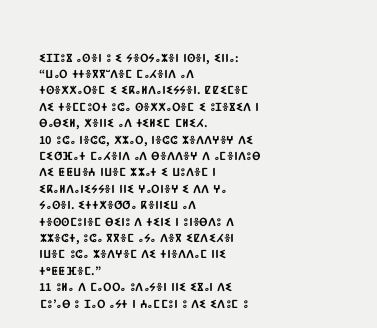ⵉⵊⵊⵓⴵ ⴰⵙⴻⵏ ⵓ ⵉ ⵢⴻⵔⵢⴰⵣⴻⵏ ⵏⵙⴻⵏ, ⵉⵏⵏⴰ: “ⵡⴰⵔ ⵜⵜⴻⴳⴳⵯⴷⴻⵎ ⵎⴰⵃⴻⵏⴷ ⴰⴷ ⵜⵙⴻⵅⵅⴰⵔⴻⵎ ⵉ ⵉⴽⴰⵍⴷⴰⵏⵉⵢⵢⴻⵏ. ⵇⵇⵉⵎⴻⵎ ⴷⵉ ⵜⴻⵎⵎⵓⵔⵜ ⵓⵛⴰ ⵙⴻⵅⵅⴰⵔⴻⵎ ⵉ ⵓⵊⴻⴵⵉⴷ ⵏ ⴱⴰⴱⵉⵍ, ⵅⴻⵏⵏⵉ ⴰⴷ ⵜⵉⵍⵉⵎ ⵎⵍⵉⵃ.
10 ⵓⵛⴰ ⵏⴻⵛⵛ, ⵅⵣⴰⵔ, ⵏⴻⵛⵛ ⵣⴻⴷⴷⵖⴻⵖ ⴷⵉ ⵎⵉⵚⴼⴰⵜ ⵎⴰⵃⴻⵏⴷ ⴰⴷ ⴱⴻⴷⴷⴻⵖ ⴷ ⴰⵎⴻⵏⴷⵓⴱ ⴷⵉ ⵟⵟⵡⴻⵄ ⵏⵡⴻⵎ ⵣⵣⴰⵜ ⵉ ⵡⵓⴷⴻⵎ ⵏ ⵉⴽⴰⵍⴷⴰⵏⵉⵢⵢⴻⵏ ⵏⵏⵉ ⵖⴰⵔⵏⴻⵖ ⵉ ⴷⴷ ⵖⴰ ⵢⴰⵙⴻⵏ. ⵉⵜⵜⵅⴻⵚⵚⴰ ⴽⴻⵏⵏⵉⵡ ⴰⴷ ⵜⴻⵙⵙⵎⵓⵏⴻⵎ ⴱⵉⵏⵓ ⴷ ⵜⵉⵏⵉ ⵏ ⵓⵏⴻⴱⴷⵓ ⴷ ⵣⵣⴻⵛⵜ, ⵓⵛⴰ ⴳⴳⴻⵎ ⴰⵢⴰ ⴷⴻⴳ ⵉⵇⴷⵉⵃⴻⵏ ⵏⵡⴻⵎ ⵓⵛⴰ ⵣⴻⴷⵖⴻⵎ ⴷⵉ ⵜⵏⴻⴷⴷⴰⵎ ⵏⵏⵉ ⵜᵉⵟⵟⴼⴻⵎ.”
11 ⵓⵍⴰ ⴷ ⵎⴰⵔⵔⴰ ⵓⴷⴰⵢⴻⵏ ⵏⵏⵉ ⵉⴵⴰⵏ ⴷⵉ ⵎⵓ’ⴰⴱ ⵓ ⵊⴰⵔ ⴰⵢⵜ ⵏ ⵄⴰⵎⵎⵓⵏ ⵓ ⴷⵉ ⵉⴷⵓⵎ ⵓ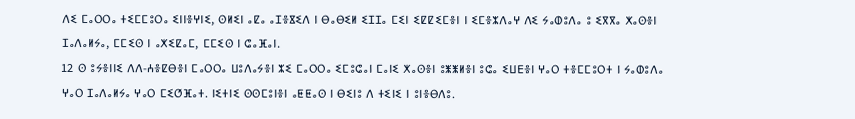ⴷⵉ ⵎⴰⵔⵔⴰ ⵜⵉⵎⵎⵓⵔⴰ ⵉⵏⵏⴻⵖⵏⵉ, ⵙⵍⵉⵏ ⴰⵇⴰ ⴰⵊⴻⴵⵉⴷ ⵏ ⴱⴰⴱⵉⵍ ⵉⵊⵊⴰ ⵎⵉⵏ ⵉⵇⵇⵉⵎⴻⵏ ⵏ ⵉⵎⴻⵣⴷⴰⵖ ⴷⵉ ⵢⴰⵀⵓⴷⴰ ⵓ ⵉⴳⴳⴰ ⵅⴰⵙⴻⵏ ⵊⴰⴷⴰⵍⵢⴰ, ⵎⵎⵉⵙ ⵏ ⴰⵅⵉⵇⴰⵎ, ⵎⵎⵉⵙ ⵏ ⵛⴰⴼⴰⵏ.
12 ⵙ ⵓⵢⴻⵏⵏⵉ ⴷⴷ-ⵄⴻⵇⴱⴻⵏ ⵎⴰⵔⵔⴰ ⵡⵓⴷⴰⵢⴻⵏ ⵣⵉ ⵎⴰⵔⵔⴰ ⵉⵎⵓⵛⴰⵏ ⵎⴰⵏⵉ ⵅⴰⵙⴻⵏ ⵓⵥⵥⵍⴻⵏ ⵓⵛⴰ ⵉⵡⴹⴻⵏ ⵖⴰⵔ ⵜⴻⵎⵎⵓⵔⵜ ⵏ ⵢⴰⵀⵓⴷⴰ ⵖⴰⵔ ⵊⴰⴷⴰⵍⵢⴰ ⵖⴰⵔ ⵎⵉⵚⴼⴰⵜ. ⵏⵉⵜⵏⵉ ⵙⵙⵎⵓⵏⴻⵏ ⴰⵟⵟⴰⵙ ⵏ ⴱⵉⵏⵓ ⴷ ⵜⵉⵏⵉ ⵏ ⵓⵏⴻⴱⴷⵓ.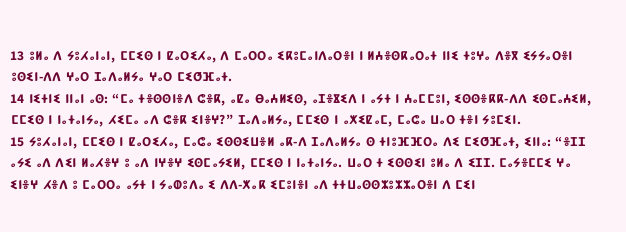13 ⵓⵍⴰ ⴷ ⵢⵓⵃⴰⵏⴰⵏ, ⵎⵎⵉⵙ ⵏ ⵇⴰⵔⵉⵃⴰ, ⴷ ⵎⴰⵔⵔⴰ ⵉⴽⵓⵎⴰⵏⴷⴰⵔⴻⵏ ⵏ ⵍⵄⴻⵙⴽⴰⵔⴰⵜ ⵏⵏⵉ ⵜⵓⵖⴰ ⴷⴻⴳ ⵉⵢⵢⴰⵔⴻⵏ ⵓⵙⵉⵏ-ⴷⴷ ⵖⴰⵔ ⵊⴰⴷⴰⵍⵢⴰ ⵖⴰⵔ ⵎⵉⵚⴼⴰⵜ.
14 ⵏⵉⵜⵏⵉ ⵏⵏⴰⵏ ⴰⵙ: “ⵎⴰ ⵜⴻⵙⵙⵏⴻⴷ ⵛⴻⴽ, ⴰⵇⴰ ⴱⴰⵄⵍⵉⵙ, ⴰⵊⴻⴵⵉⴷ ⵏ ⴰⵢⵜ ⵏ ⵄⴰⵎⵎⵓⵏ, ⵉⵙⵙⴻⴽⴽ-ⴷⴷ ⵉⵙⵎⴰⵄⵉⵍ, ⵎⵎⵉⵙ ⵏ ⵏⴰⵜⴰⵏⵢⴰ, ⵃⵉⵎⴰ ⴰⴷ ⵛⴻⴽ ⵉⵏⴻⵖ?” ⵊⴰⴷⴰⵍⵢⴰ, ⵎⵎⵉⵙ ⵏ ⴰⵅⵉⵇⴰⵎ, ⵎⴰⵛⴰ ⵡⴰⵔ ⵜⴻⵏ ⵢⵓⵎⵉⵏ.
15 ⵢⵓⵃⴰⵏⴰⵏ, ⵎⵎⵉⵙ ⵏ ⵇⴰⵔⵉⵃⴰ, ⵎⴰⵛⴰ ⵉⵙⵙⵉⵡⴻⵍ ⴰⴽ-ⴷ ⵊⴰⴷⴰⵍⵢⴰ ⵙ ⵜⵏⵓⴼⴼⵔⴰ ⴷⵉ ⵎⵉⵚⴼⴰⵜ, ⵉⵏⵏⴰ: “ⴻⵊⵊ ⴰⵢⵉ ⴰⴷ ⴷⵉⵏ ⵍⴰⵃⴻⵖ ⵓ ⴰⴷ ⵏⵖⴻⵖ ⵉⵙⵎⴰⵢⵉⵍ, ⵎⵎⵉⵙ ⵏ ⵏⴰⵜⴰⵏⵢⴰ. ⵡⴰⵔ ⵜ ⵉⵙⵙⵉⵏ ⵓⵍⴰ ⴷ ⵉⵊⵊ. ⵎⴰⵢⴻⵎⵎⵉ ⵖⴰ ⵉⵏⴻⵖ ⵃⴻⴷ ⵓ ⵎⴰⵔⵔⴰ ⴰⵢⵜ ⵏ ⵢⴰⵀⵓⴷⴰ ⵉ ⴷⴷ-ⵅⴰⴽ ⵉⵎⵓⵏⴻⵏ ⴰⴷ ⵜⵜⵡⴰⵙⵙⵣⵓⵣⵣⴰⵔⴻⵏ ⴷ ⵎⵉⵏ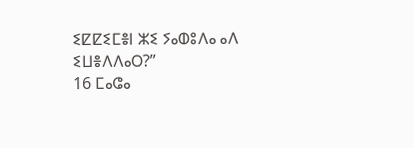ⵉⵇⵇⵉⵎⴻⵏ ⵣⵉ ⵢⴰⵀⵓⴷⴰ ⴰⴷ ⵉⵡⴻⴷⴷⴰⵔ?”
16 ⵎⴰⵛⴰ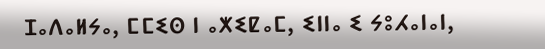ⵊⴰⴷⴰⵍⵢⴰ, ⵎⵎⵉⵙ ⵏ ⴰⵅⵉⵇⴰⵎ, ⵉⵏⵏⴰ ⵉ ⵢⵓⵃⴰⵏⴰⵏ,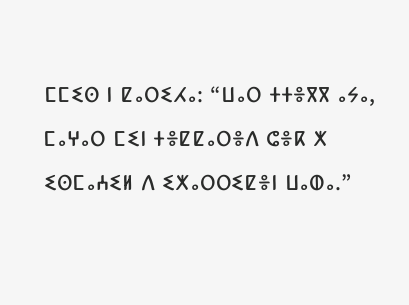ⵎⵎⵉⵙ ⵏ ⵇⴰⵔⵉⵃⴰ: “ⵡⴰⵔ ⵜⵜⴻⴳⴳ ⴰⵢⴰ, ⵎⴰⵖⴰⵔ ⵎⵉⵏ ⵜⴻⵇⵇⴰⵔⴻⴷ ⵛⴻⴽ ⵅ ⵉⵙⵎⴰⵄⵉⵍ ⴷ ⵉⵅⴰⵔⵔⵉⵇⴻⵏ ⵡⴰⵀⴰ.”